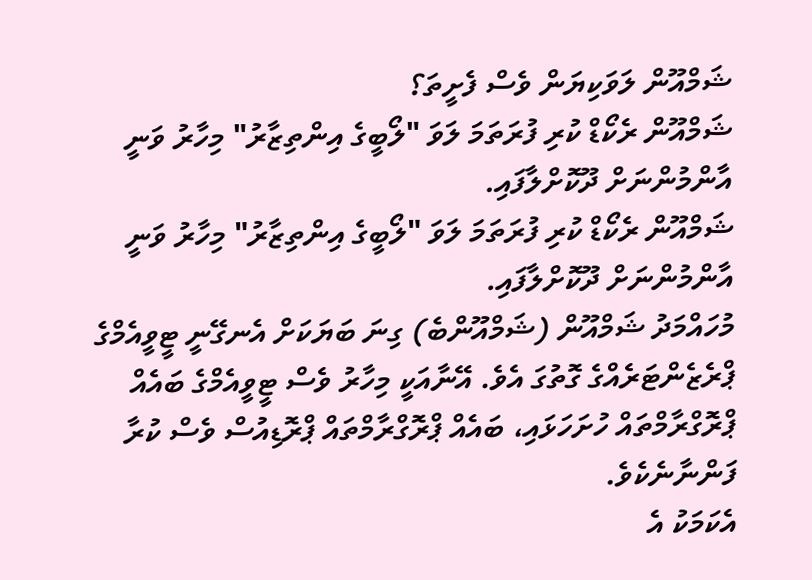ޝަމްއޫން ލަވަކިޔަން ވެސް ފެށީތަ؟
ޝަމްއޫން ރެކޯޑް ކުރި ފުރަތަމަ ލަވަ "ލޯބީގެ އިންތިޒާރު" މިހާރު ވަނީ އާންމުންނަށް ދޫކޮށްލާފައި.
ޝަމްއޫން ރެކޯޑް ކުރި ފުރަތަމަ ލަވަ "ލޯބީގެ އިންތިޒާރު" މިހާރު ވަނީ އާންމުންނަށް ދޫކޮށްލާފައި.
މުހައްމަދު ޝަމްއޫން (ޝަމްއޫންބެ) ގިނަ ބަޔަކަށް އެނގޭނީ ޓީވީއެމްގެ ޕްރެޒެންޓަރެއްގެ ގޮތުގަ އެވެ. އޭނާއަކީ މިހާރު ވެސް ޓީވީއެމްގެ ބައެއް ޕްރޮގްރާމްތައް ހުށަހަޅައި، ބައެއް ޕްރޮގްރާމްތައް ޕްރޮޑިއުސް ވެސް ކުރާ ފަންނާނެކެވެ.
އެކަމަކު އެ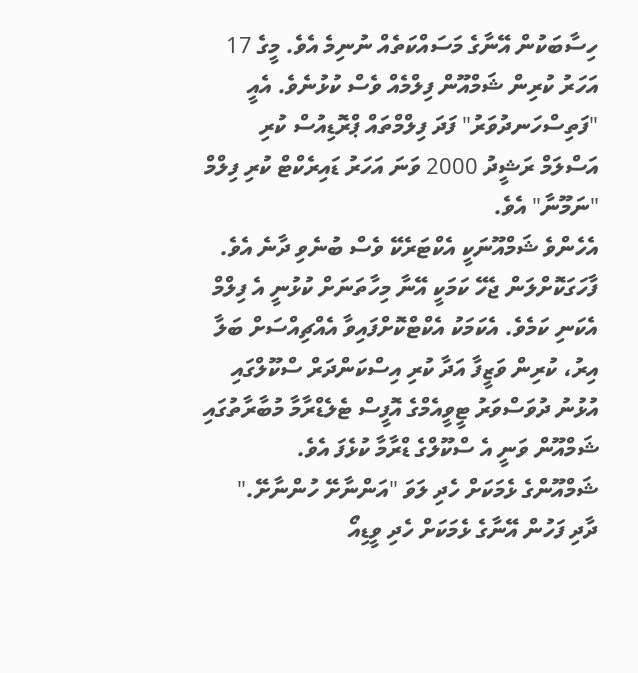ހިސާބަކުން އޭނާގެ މަސައްކަތެއް ނުނިމެ އެވެ. މީގެ 17 އަހަރު ކުރިން ޝަމްއޫން ފިލްމެއް ވެސް ކުޅުނެވެ. އެއީ "ފަތިސްހަނދުވަރު" ފަދަ ފިލްމްތައް ޕްރޮޑިއުސް ކުރި އަސްލަމް ރަޝީދު 2000 ވަނަ އަހަރު ޑައިރެކްޓް ކުރި ފިލްމް "ނަމޫނާ" އެވެ.
އެހެންވެ ޝަމްއޫނަކީ އެކްޓަރެކޭ ވެސް ބުނެވި ދާނެ އެވެ.
ފާހަގަކޮށްލަން ޖެހޭ ކަމަކީ އޭނާ މިހާތަނަށް ކުޅުނީ އެ ފިލްމް އެކަނި ކަމެވެ. އެކަމަކު އެކްޓްކޮށްފައިވާ އެއްޗިއްސަށް ބަލާ އިރު، ކުރިން ވަޒީފާ އަދާ ކުރި އިސްކަންދަރް ސްކޫލްގައި އުޅުނު ދުވަސްވަރު ޓީވީއެމްގެ އޮފީސް ޓެލެޑްރާމާ މުބާރާތުގައި ޝަމްއޫން ވަނީ އެ ސްކޫލްގެ ޑްރާމާ ކުޅެފަ އެވެ.
ޝަމްއޫންގެ ޅެމަކަށް ހެދި ލަވަ "އަންނާށޭ ހުންނާށޭ."
ދާދި ފަހުން އޭނާގެ ޅެމަކަށް ހެދި ވީޑިއޯ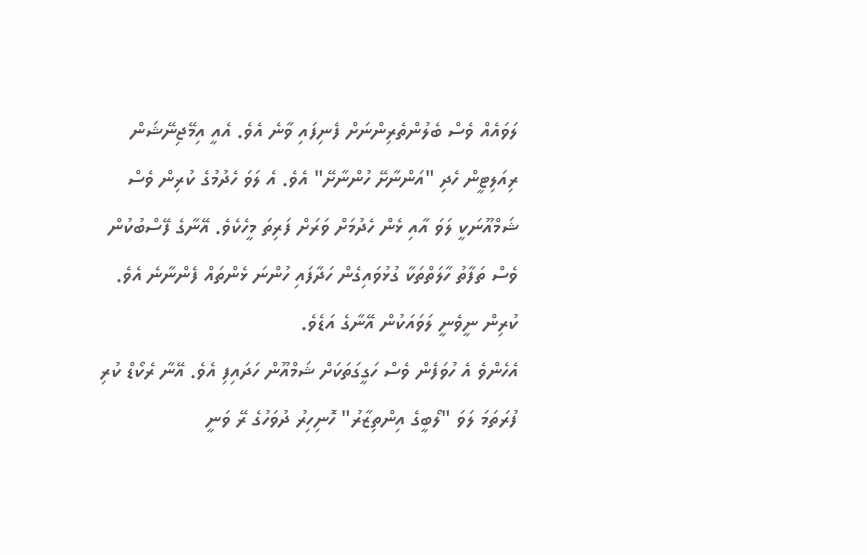ލަވައެއް ވެސް ބެލުންތެރިންނަށް ފެނިފައި ވާނެ އެވެ. އެއީ އިމޭޖިނޭޝަން ރިއަލިޓީން ހެދި "އަންނާށޭ ހުންނާށޭ" އެވެ. އެ ލަވަ ހެދުމުގެ ކުރިން ވެސް ޝަމްއޫނަކީ ލަވަ އާއި ޅެން ހެދުމަށް ވަރަށް ފަރިތަ މީހެކެވެ. އޭނާގެ ފޭސްބުކުން ވެސް ތަފާތު ހާލަތްތަކާ ގުޅުވައިގެން ހަދާފައި ހުންނަ ޅެންތައް ފެންނާނެ އެވެ. ކުރިން ނީވެނީ ލަވައަކުން އޭނާގެ އަޑެވެ.
އެހެންވެ އެ ހުވަފެން ވެސް ހަގީގަތަކަށް ޝަމްއޫން ހަދައިފި އެވެ. އޭނާ ރެކޯޑް ކުރި ފުރަތަމަ ލަވަ "ލޯބީގެ އިންތިޒާރު" ހޮނިހިރު ދުވަހުގެ ރޭ ވަނީ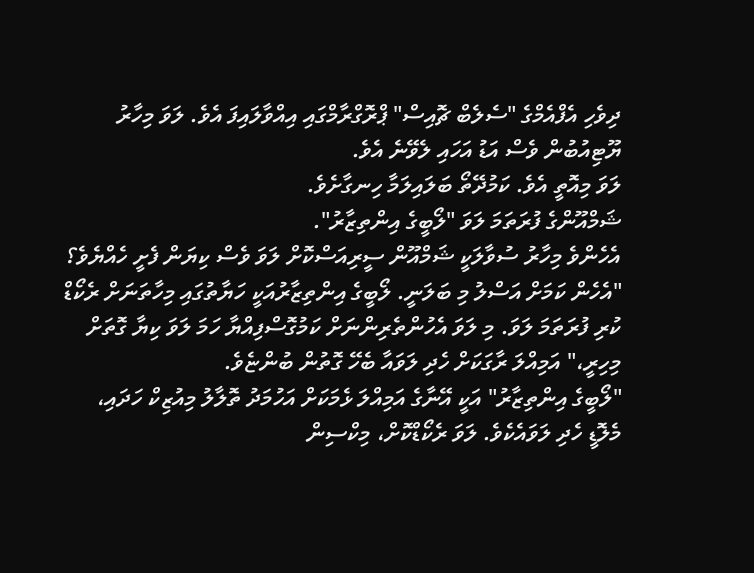ދިވެހި އެފްއެމްގެ "ސެލެބް ޗޮއިސް" ޕްރޮގްރާމްގައި އިއްވާލައިފަ އެވެ. ލަވަ މިހާރު ޔޫޓިއުބުން ވެސް އަޑު އަހައި ލެވޭނެ އެވެ.
ލަވަ މިއޮތީ އެވެ. ކަމުދޭތޯ ބަލައިލަމާ ހިނގާށެވެ.
ޝަމްއޫންގެ ފުރަތަމަ ލަވަ "ލޯބީގެ އިންތިޒާރު".
އެހެންވެ މިހާރު ސުވާލަކީ ޝަމްއޫން ސީރިއަސްކޮށް ލަވަ ވެސް ކިޔަން ފެށީ ހެއްޔެވެ؟
"އެހެން ކަމަށް އަސްލު މި ބަލަނީ. ލޯބީގެ އިންތިޒާރުއަކީ ހަޔާތުގައި މިހާތަނަށް ރެކޯޑް ކުރި ފުރަތަމަ ލަވަ. މި ލަވަ އެހުންތެރިންނަށް ކަމުގޮސްފިއްޔާ ހަމަ ލަވަ ކިޔާ ގޮތަށް މިހިރީ،" އަމިއްލަ ރާގަކަށް ހެދި ލަވައާ ބެހޭ ގޮތުން ބުންޏެވެ.
"ލޯބީގެ އިންތިޒާރު" އަކީ އޭނާގެ އަމިއްލަ ޅެމަކަށް އަހުމަދު ތޮލާލު މިއުޒިކް ހަދައި، މެލޮޑީ ހެދި ލަވައެކެވެ. ލަވަ ރެކޯޑްކޮށް، މިކްސިން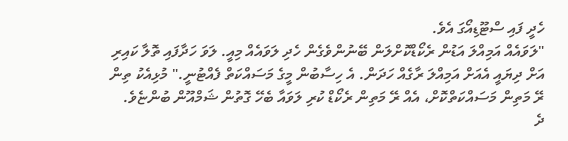ހެދީ ފައި ސްޓޫޑިއޯގަ އެވެ.
"ލަވައެއް އަމިއްލަ އަޑުން ރެކޯޑްކޮށްލަން ބޭނުންވެގެން ހެދި ލަވައެއް މިއީ. ލަވަ ހަދާފައި ތޮލާ ކައިރި އަށް ދިޔައީ އެއަށް އަމިއްލަ ރާގެއް ހަދަން. އެ ހިސާބުން މީގެ މަސައްކަތް ފެއްޓުނީ." މުޅިއެކު ތިން ރޭ މަތިން މަސައްކަތްކޮށް، އެއް ރޭ މަތިން ރެކޯޑް ކުރި ލަވައާ ބެހޭ ގޮތުން ޝަމްއޫން ބުންޏެވެ.
ދެ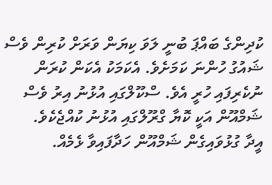ކުދިންގެ ބައްޕަ ބުނީ ލަވަ ކިޔަން ވަރަށް ކުރިން ވެސް ޝައުގު ހުންނަ ކަމަށެވެ. އެކަމަކު އެކަން ކުރަން ނުކެރިފައި ހުރީ އެވެ. ސްކޫލްގައި އުޅުނު އިރު ވެސް ޝަމްއޫން އަކީ ކޮޔާ ގްރޫލްގައި އުޅުނު ކުއްޖެކެވެ.
އީދާ ގުޅުވައިގެން ޝަމްއޫން ހަދާފައިވާ ޅެމެއް.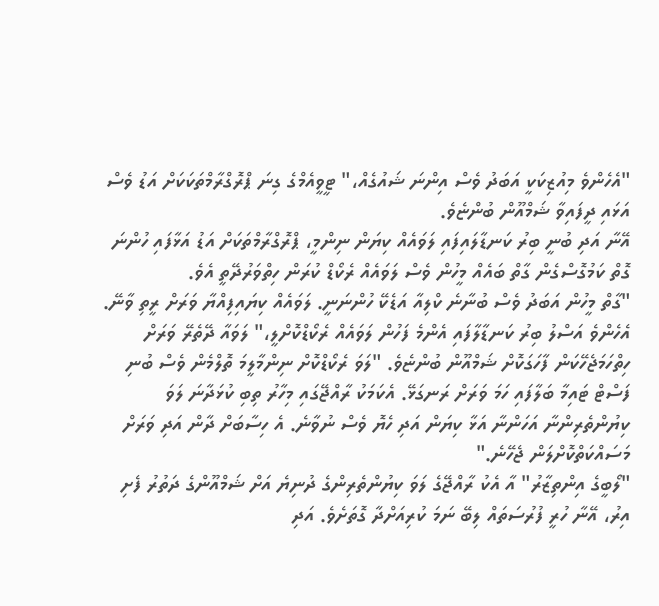"އެހެންވެ މިއުޒިކަކީ އަބަދު ވެސް އިންނަ ޝައުގެއް،" ޓީވީއެމްގެ ގިނަ ޕްރޮގްރާމްތަކަކަށް އަޑު ވެސް އަޅައި ދީފައިވާ ޝަމްއޫން ބުންޏެވެ.
އޭނާ އަދި ބުނީ ބިރު ކަނޑާލައިފައި ލަވައެއް ކިޔަން ނިންމީ، ޕްރޮގްރާމްތަކަށް އަޑު އަޅާފައި ހުންނަ ގޮތް ކަމުގޮސްގެން ގާތް ބައެއް މީހުން ވެސް ލަވައެއް ރެކޯޑް ކުރަން ހިތްވަރުދޭތީ އެވެ.
"ގާތް މީހުން އަބަދު ވެސް ބުނާނެ ކްލިއާ އަޑެކޭ ހުންނަނީ. ލަވައެއް ކިޔައިފިއްޔާ ވަރަށް ރީތި ވާނޭ. އެހެންވެ އަސްލު ބިރު ކަނޑާލާފައި އެންމެ ފަހުން ލަވައެއް ރެކޯޑްކޮށްލީ،" ލަވައާ ދޭތެރޭ ވަރަށް ހިތްހަމަޖެހޭކަން ފާހަގަކޮށް ޝަމްއޫން ބުންޏެވެ. "ލަވަ ރެކޯޑްކޮށް ނިންމާލީމަ ތޮލްމެން ވެސް ބުނި ފަސްޓް ޓައިމާ ބަލާފައި ހަމަ ވަރަށް ރަނގަޅޭ. އެކަމަކު ރާއްޖޭގައި މިހާރު ތިބި ކުޅަދާނަ ލަވަ ކިޔުންތެރިންނާ އަހަންނާ އަޅާ ކިޔަން އަދި ހެޔޮ ވެސް ނުވާނެ. އެ ހިސާބަށް ދާން އަދި ވަރަށް މަސައްކަތްކޮށްލަން ޖެހޭނެ."
"ލޯބީގެ އިންތިޒާރު" އާ އެކު ރާއްޖޭގެ ލަވަ ކިޔުންތެރިންގެ ދުނިޔެ އަށް ޝަމްއޫންގެ ދަތުރު ފެށި އިރު، އޭނާ ހުރީ ފުރުސަތައް ލިބޭ ނަމަ ކުރިއަށްދާ ގޮތަށެވެ. އަދި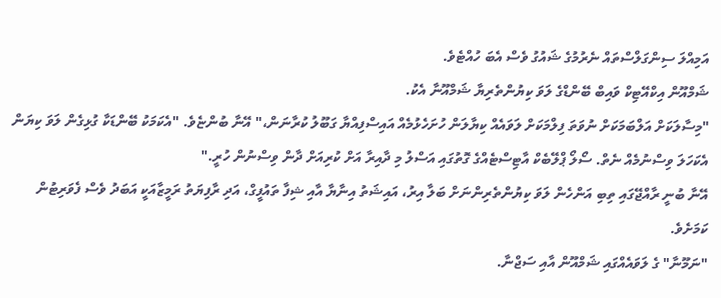އަމިއްލަ ސިންގަލްސްތައް ނެރުމުގެ ޝައުގު ވެސް އެބަ ހުއްޓެވެ.
ޝަމްއޫން އިކްއޭޓިކް ވައިބް ބޭންޑްގެ ލަވަ ކިޔުންތެރިޔާ ޝަމްއޫނާ އެކު.
"މިސާލަކަށް އަލްބަމަކަށް ނުވަތަ ފިލްމަކަށް ލަވައެއް ކިޔާލަން ހުށަހެޅުމެއް އައިސްފިއްޔާ ގަބޫލު ކުރާނަން،" އޭނާ ބުންޏެވެ. "އެކަމަކު ބޭންޑަކާ ގުޅިގެން ލަވަ ކިޔަން އެކަހަލަ ވިސްނުމެއް ނެތް. ސޯލޯ ޕްލޭބެކް އާޓިސްޓެއްގެ ގޮތުގައި އަސްލު މި ދާއިރާ އަށް ކުރިއަށް ދާން ވިސްނުން ހުރީ."
އޭނާ ބުނީ ރާއްޖޭގައި ތިބި އަންހެން ލަވަ ކިޔުންތެރިންނަށް ބަލާ އިރު، އައިޝަތު އިނާޔާ އާއި ޝިފާ ތައުފީގް، އަދި ރާފިޔަތު ރަމީޒާއަކީ އަބަދު ވެސް ފެވަރިޓުން ކަމަށެވެ.
"ނަމޫނާ" ގެ ލަވައެއްގައި ޝަމްއޫން އާއި ސަޖްނާ.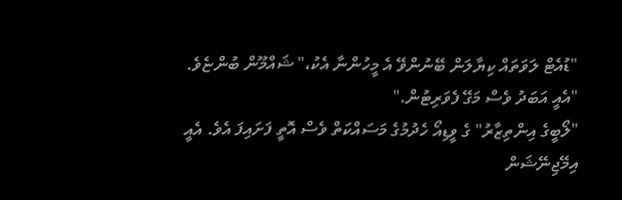"ޑުއެޓް ލަވަތައް ކިޔާލަން ބޭނުންވޭ އެ މީހުންނާ އެކު،" ޝައްމޫން ބުންޏެވެ. "އެއީ އަބަދު ވެސް މަގޭ ފެވަރިޓުން."
"ލޯބީގެ އިންތިޒާރު" ގެ ވީޑިއޯ ހެދުމުގެ މަސައްކަތް ވެސް އޮތީ ފަށައިފަ އެވެ. އެއީ އިމޭޖިނޭޝަން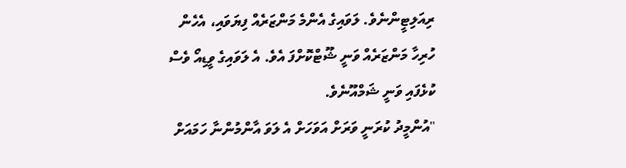ރިއަލިޓީންނެވެ. ލަވައިގެ އެންމެ މަންޒަރެއް ފިޔަވައި، އެހެން ހުރިހާ މަންޒަރެއް ވަނީ ޝޫޓްކޮށްފަ އެވެ. އެ ލަވައިގެ ވީޑިއޯ ވެސް ކުޅެފައި ވަނީ ޝަމްއޫނެވެ.
"އުންމީދު ކުރަނީ ވަރަށް އަވަހަށް އެ ލަވަ އާންމުންނާ ހަމައަށް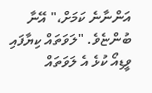އަންނާނެ ކަމަށް،" އޭނާ ބުންޏެވެ. "ލަވަތައް ކިޔާފައި ވީޑިއޯ ކުޅެ އެ ލަވަތައް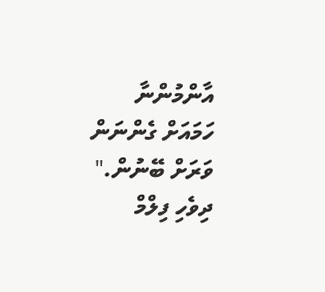އާންމުންނާ ހަމައަށް ގެންނަން ވަރަށް ބޭނުން."
ދިވެހި ފިލްމް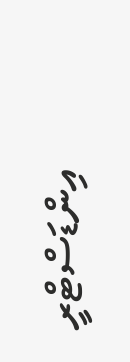އިންޑަސްޓްރީ